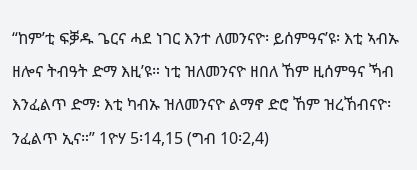“ከም’ቲ ፍቓዱ ጌርና ሓደ ነገር እንተ ለመንናዮ፡ ይሰምዓና’ዩ፡ እቲ ኣብኡ ዘሎና ትብዓት ድማ እዚ’ዩ። ነቲ ዝለመንናዮ ዘበለ ኸም ዚሰምዓና ኻብ እንፈልጥ ድማ፡ እቲ ካብኡ ዝለመንናዮ ልማኖ ድሮ ኸም ዝረኸብናዮ፡ ንፈልጥ ኢና።” 1ዮሃ 5፡14,15 (ግብ 10፡2,4)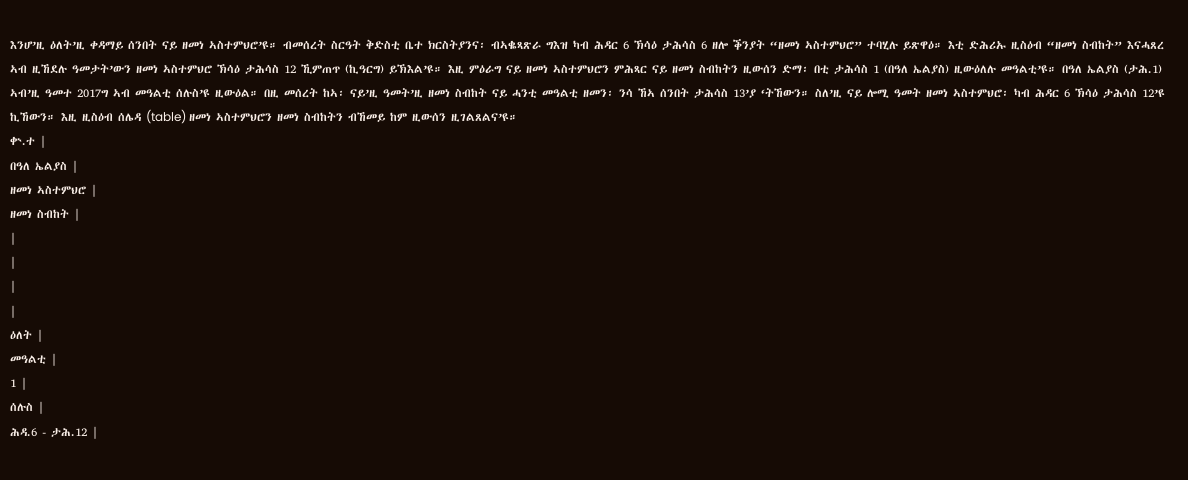እንሆ’ዚ ዕለት’ዚ ቀዳማይ ሰንበት ናይ ዘመነ ኣስተምህሮ’ዩ። ብመሰረት ስርዓት ቅድስቲ ቤተ ክርስትያንና፡ ብኣቈጻጽራ ግእዝ ካብ ሕዳር 6 ኽሳዕ ታሕሳስ 6 ዘሎ ቕንያት “ዘመነ ኣስተምህሮ” ተባሂሉ ይጽዋዕ። እቲ ድሕሪኡ ዚስዕብ “ዘመነ ስብከት” እናሓጸረ ኣብ ዚኸደሉ ዓመታት’ውን ዘመነ ኣስተምህሮ ኽሳዕ ታሕሳስ 12 ኺምጠጥ (ኪዓርግ) ይኽእል’ዩ። እዚ ምዕራግ ናይ ዘመነ ኣስተምህሮን ምሕጻር ናይ ዘመነ ስብከትን ዚውሰን ድማ፡ በቲ ታሕሳስ 1 (በዓለ ኤልያስ) ዚውዕለሉ መዓልቲ’ዩ። በዓለ ኤልያስ (ታሕ.1) ኣብ’ዚ ዓመተ 2017ግ ኣብ መዓልቲ ሰሉስ’ዩ ዚውዕል። በዚ መሰረት ከኣ፡ ናይ’ዚ ዓመት’ዚ ዘመነ ስብከት ናይ ሓንቲ መዓልቲ ዘመን፡ ንሳ ኸኣ ሰንበት ታሕሳስ 13’ያ ‘ትኸውን። ስለ’ዚ ናይ ሎሚ ዓመት ዘመነ ኣስተምህሮ፡ ካብ ሕዳር 6 ኽሳዕ ታሕሳስ 12’ዩ ኪኸውን። እዚ ዚስዕብ ሰሌዳ (table) ዘመነ ኣስተምህሮን ዘመነ ስብከትን ብኸመይ ከም ዚውሰን ዚገልጸልና’ዩ።
ቍ.ተ |
በዓለ ኤልያስ |
ዘመነ ኣስተምህሮ |
ዘመነ ስብከት |
|
|
|
|
ዕለት |
መዓልቲ |
1 |
ሰሉስ |
ሕዳ.6 - ታሕ.12 |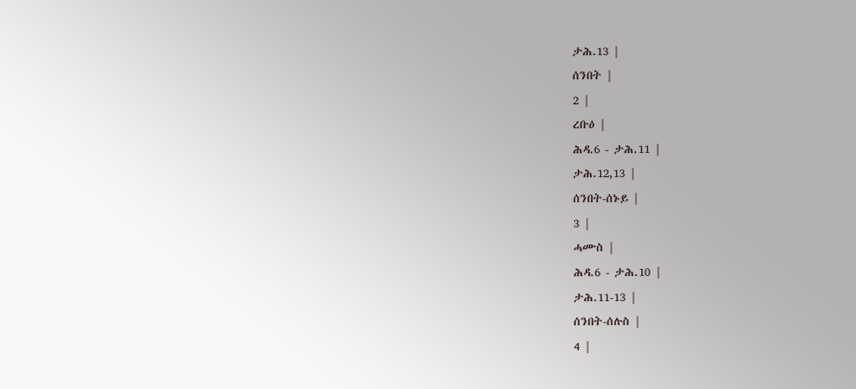ታሕ.13 |
ሰንበት |
2 |
ረቡዕ |
ሕዳ.6 - ታሕ.11 |
ታሕ.12,13 |
ሰንበት-ሰኑይ |
3 |
ሓሙስ |
ሕዳ.6 - ታሕ.10 |
ታሕ.11-13 |
ሰንበት-ሰሉስ |
4 |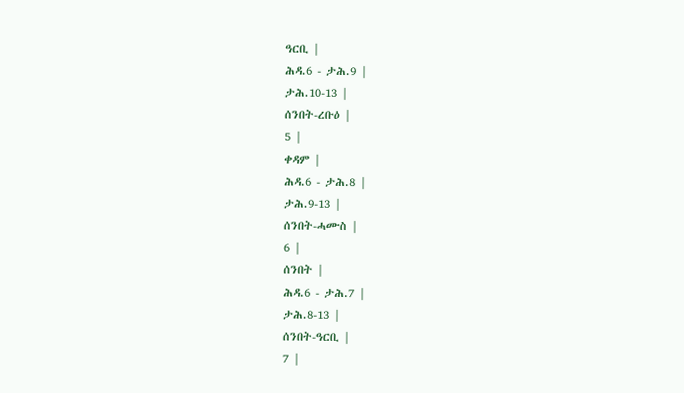ዓርቢ |
ሕዳ.6 - ታሕ.9 |
ታሕ.10-13 |
ሰንበት-ረቡዕ |
5 |
ቀዳም |
ሕዳ.6 - ታሕ.8 |
ታሕ.9-13 |
ሰንበት-ሓሙስ |
6 |
ሰንበት |
ሕዳ.6 - ታሕ.7 |
ታሕ.8-13 |
ሰንበት-ዓርቢ |
7 |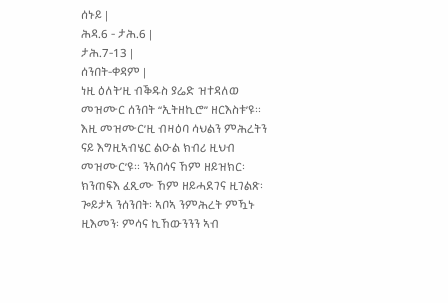ሰኑይ |
ሕዳ.6 - ታሕ.6 |
ታሕ.7-13 |
ሰንበት-ቀዳም |
ነዚ ዕለት’ዚ ብቕዱስ ያሬድ ዝተዳለወ መዝሙር ሰንበት “ኢትዘኪሮ” ዘርእስቱ’ዩ። እዚ መዝሙር’ዚ ብዛዕባ ሳህልን ምሕረትን ናይ እግዚኣብሄር ልዑል ክብሪ ዚህብ መዝሙር’ዩ። ንኣበሳና ኸም ዘይዝክር፡ ክንጠፍእ ፈጺሙ ኸም ዘይሓደገና ዚገልጽ፡ ጐይታኣ ንሰንበት፡ ኣቦኣ ንምሕረት ምዃኑ ዚእመን፡ ምሳና ኪኸውንንን ኣብ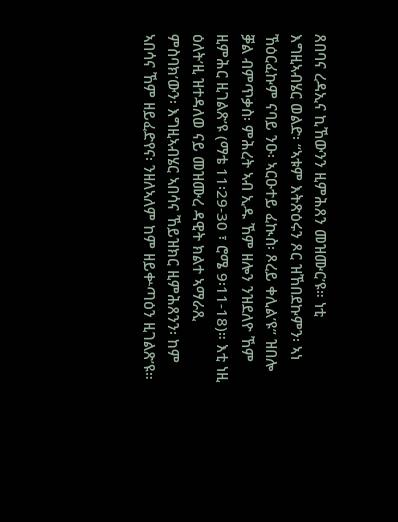ጸበባና ረዳኢና ኪኸውንን ዚምሕጸን መዝሙር’ዩ። ነቲ እግዚኣብሄር ወልድ፡ “ኣቱም እትጽዕሩን ጾር ዝኸበደኩምን፡ ኣነ ኸዕርፈኩም ናባይ ንዑ፡ ኣርዑተይ ፈኲስ፡ ጾረይ ቀሊል’ዩ” ዝበሎ ቓል ብምጥቃስ፡ ምሕረት ኣብ ኢዱ ኸም ዘሎን ንዝደለዮ ኸም ዚምሕር ዚገልጽ’ዩ (ማቴ 11፡29-30 ፣ ሮሜ 9፡11-18)። እቲ ነዚ ዕለት’ዚ ዝተዳለወ ናይ መዝሙረ ዳዊት ክልተ ኣማራጺ ምስባክ’ውን፡ እግዚኣብሄር ኣበሳና ኸይዝክር ዚምሕጸንን፡ ከም ኣበሳና ኸም ዘይፈድየና፡ ንዘለኣለም ከም ዘይቍጣዕን ዚገልጽ’ዩ።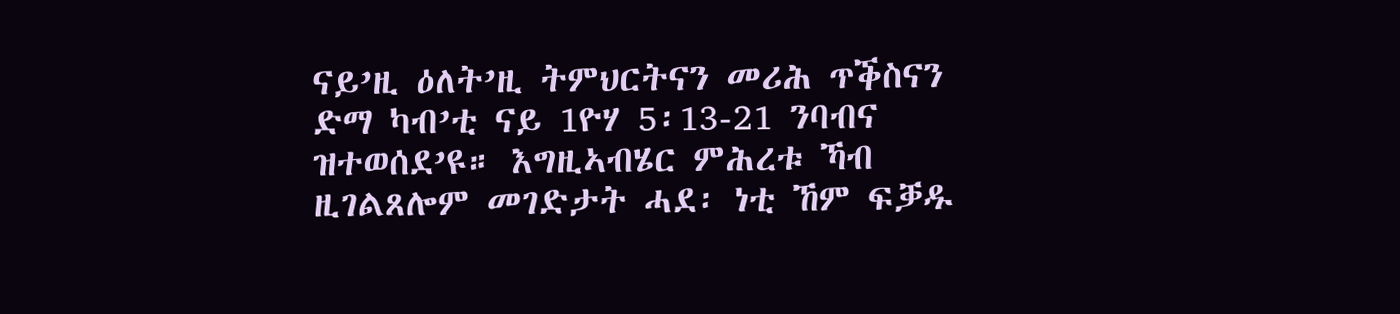ናይ’ዚ ዕለት’ዚ ትምህርትናን መሪሕ ጥቕስናን ድማ ካብ’ቲ ናይ 1ዮሃ 5፡13-21 ንባብና ዝተወሰደ’ዩ። እግዚኣብሄር ምሕረቱ ኻብ ዚገልጸሎም መገድታት ሓደ፡ ነቲ ኸም ፍቓዱ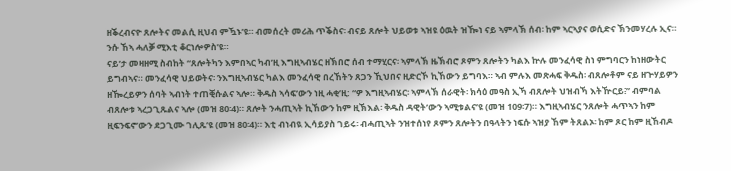ዘቕረብናዮ ጸሎትና መልሲ ዚህብ ምዃኑ’ዩ። ብመሰረት መሪሕ ጥቕስና፡ ብናይ ጸሎት ህይወቱ ኣዝዩ ዕዉት ዝዀነ ናይ ኣምላኽ ሰብ፡ ከም ኣርኣያና ወሲድና ኽንመሃረሉ ኢና። ንሱ ኸኣ ሓለቓ ሚእቲ ቆርነሎዎስ’ዩ።
ናይ’ታ መዛዘሚ ስብከት “ጸሎትካን እምበኣር ካብ’ዚ እግዚኣብሄር ዘኽበሮ ሰብ ተማሂርና፡ ኣምላኽ ዜኽብሮ ጾምን ጸሎትን ካልእ ኵሉ መንፈሳዊ ስነ ምግባርን ከነዘውትር ይግብኣና። መንፈሳዊ ህይወትና፡ ንእግዚኣብሄር ካልእ መንፈሳዊ በረኸትን ጸጋን ኺህበና ዚድርኾ ኪኸውን ይግባእ። ኣብ ምሉእ መጽሓፍ ቅዱስ፡ ብጸሎቶም ናይ ዘጕሃይዎን ዘዀረይዎን ሰባት ኣብነት ተጠቒሱልና ኣሎ። ቅዱስ ኣሳፍ’ውን ነዚ ሓቂ’ዚ: “ዎ እግዚኣብሄር፡ ኣምላኽ ሰራዊት፡ ክሳዕ መዓስ ኢኻ ብጸሎት ህዝብኻ እትዅርይ፧” ብምባል ብጸሎቱ ኣረጋጊጹልና ኣሎ (መዝ 80፡4)። ጸሎት ንሓጢኣት ኪኸውን ከም ዚኽእል፡ ቅዱስ ዳዊት’ውን ኣሚቱልና’ዩ (መዝ 109፡7)። እግዚኣብሄር ንጸሎት ሓጥኣን ከም ዚፍንፍኖ’ውን ደጋጊሙ ገሊጹ’ዩ (መዝ 80፡4)። እቲ ብነብዪ ኢሳይያስ ገይሩ፡ ብሓጢኣት ንዝተሰነየ ጾምን ጸሎትን በዓላትን ነፍሱ ኣዝያ ኸም ትጸልኦ፡ ከም ጾር ከም ዚኸብዶ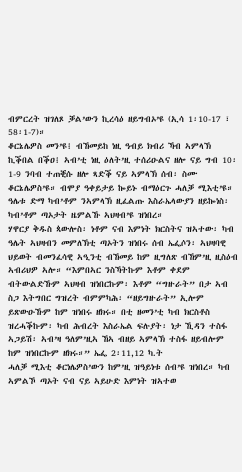ብምርረት ዝገለጾ ቓል’ውን ኪረሳዕ ዘይግብኦ’ዩ (ኢሳ 1፡10-17 ፣ 58፡1-7)።
ቆርኔሌዎስ መን’ዩ፧ ብኸመይከ ነዚ ዓብይ ክብሪ ኻብ ኣምላኽ ኪቕበል በቕዐ፧ ኣብ’ቲ ነዚ ዕለት’ዚ ተሰሪዑልና ዘሎ ናይ ግብ 10፡1-9 ንባብ ተጠቒሱ ዘሎ ጻድቕ ናይ ኣምላኽ ሰብ፡ ስሙ ቆርኔሌዎስ’ዩ። ብሞያ ዓቀይታይ ኰይኑ ብማዕርጉ ሓለቓ ሚእቲ’ዩ። ዓሌቱ ድማ ካብ’ቶም ንኣምላኽ ዚፈልጡ እስራኤላውያን ዘይኰነስ፡ ካብ’ቶም ጣኦታት ዜምልኹ ኣህዛብ’ዩ ዝነበረ።
ሃዋርያ ቅዱስ ጳውሎስ፡ ነቶም ናብ እምነት ክርስትና ዝኣተው፡ ካብ ዓሌት ኣህዛብን መምለኽቲ ጣኦትን ዝነበሩ ሰብ ኤፌሶን፡ ኣህዛባዊ ህይወት ብመንፈሳዊ ኣዒንቲ ብኸመይ ከም ዚግለጽ ብኸም’ዚ ዚስዕብ ኣብሪህዎ ኣሎ። “እምበኣር ንስኻትኩም እቶም ቀደም ብትውልድኹም ኣህዛብ ዝነበርኩም፡ እቶም “ግዙራት” በታ ኣብ ስጋ እትግበር ግዝረት ብምምካሕ፡ “ዘይግዙራት” ኢሎም ይጽውዑኹም ከም ዝነበሩ ዘክሩ። በቲ ዘመን’ቲ ካብ ክርስቶስ ዝረሓቕኩም፡ ካብ ሕብረት እስራኤል ፍሉያት፡ ነታ ኺዳን ተስፋ ኣጋይሽ፡ ኣብ’ዛ ዓለም’ዚኣ ኸኣ ብዘይ ኣምላኽ ተስፋ ዘይብሎም ከም ዝነበርኩም ዘክሩ።” ኤፌ 2፡11,12 ካ.ት
ሓለቓ ሚእቲ ቆርነሌዎስ’ውን ከም’ዚ ዝዓይነቱ ሰብ’ዩ ዝነበረ። ካብ ኣምልኾ ጣኦት ናብ ናይ ኣይሁድ እምነት ዝኣተወ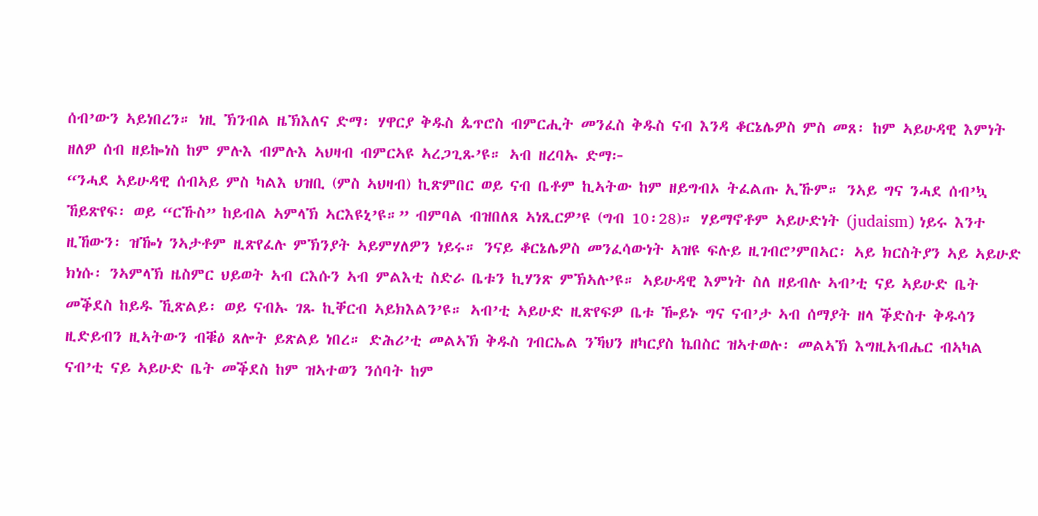ሰብ’ውን ኣይነበረን። ነዚ ኽንብል ዜኽእለና ድማ፡ ሃዋርያ ቅዱስ ጴጥሮስ ብምርሒት መንፈስ ቅዱስ ናብ እንዳ ቆርኔሌዎስ ምስ መጸ፡ ከም ኣይሁዳዊ እምነት ዘለዎ ሰብ ዘይኰነስ ከም ምሉእ ብምሉእ ኣህዛብ ብምርኣዩ ኣረጋጊጹ’ዩ። ኣብ ዘረባኡ ድማ፦
“ንሓደ ኣይሁዳዊ ሰብኣይ ምስ ካልእ ህዝቢ (ምስ ኣህዛብ) ኪጽምበር ወይ ናብ ቤቶም ኪኣትው ከም ዘይግብኦ ትፈልጡ ኢኹም። ንኣይ ግና ንሓደ ሰብ’ኳ ኸይጽየፍ፡ ወይ “ርኹስ” ከይብል ኣምላኽ ኣርእዩኒ’ዩ።” ብምባል ብዝበለጸ ኣነጺርዎ’ዩ (ግብ 10፡28)። ሃይማኖቶም ኣይሁድነት (judaism) ነይሩ እንተ ዚኸውን፡ ዝዀነ ንኣታቶም ዚጽየፈሉ ምኽንያት ኣይምሃለዎን ነይሩ። ንናይ ቆርኔሌዎስ መንፈሳውነት ኣዝዩ ፍሉይ ዚገብሮ’ምበኣር፡ ኣይ ክርስትያን ኣይ ኣይሁድ ክነሱ፡ ንኣምላኽ ዜስምር ህይወት ኣብ ርእሱን ኣብ ምልእቲ ስድራ ቤቱን ኪሃንጽ ምኽኣሉ’ዩ። ኣይሁዳዊ እምነት ስለ ዘይብሉ ኣብ’ቲ ናይ ኣይሁድ ቤት መቕደስ ከይዱ ኺጽልይ፡ ወይ ናብኡ ገጹ ኪቐርብ ኣይክእልን’ዩ። ኣብ’ቲ ኣይሁድ ዚጽየፍዎ ቤቱ ዀይኑ ግና ናብ’ታ ኣብ ሰማያት ዘላ ቕድስተ ቅዱሳን ዚድይብን ዚኣትውን ብቑዕ ጸሎት ይጽልይ ነበረ። ድሕሪ’ቲ መልኣኽ ቅዱስ ገብርኤል ንኻህን ዘካርያስ ኬበስር ዝኣተወሉ፡ መልኣኽ እግዚአብሔር ብኣካል ናብ’ቲ ናይ ኣይሁድ ቤት መቕደስ ከም ዝኣተወን ንሰባት ከም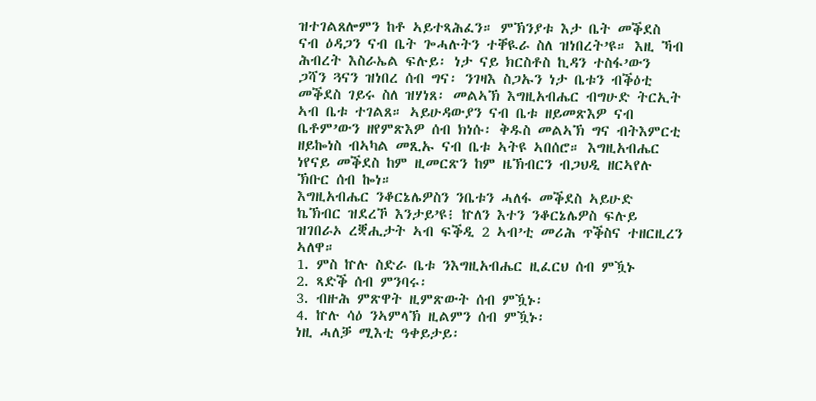ዝተገልጸሎምን ከቶ ኣይተጻሕፈን። ምኽንያቱ እታ ቤት መቕደስ ናብ ዕዳጋን ናብ ቤት ጐሓሉትን ተቐዪራ ስለ ዝነበረት’ዩ። እዚ ኻብ ሕብረት እስራኤል ፍሉይ፡ ነታ ናይ ክርስቶስ ኪዳን ተስፋ’ውን ጋሻን ጓናን ዝነበረ ሰብ ግና፡ ንገዛእ ስጋኡን ነታ ቤቱን ብቕዕቲ መቕደስ ገይሩ ስለ ዝሃነጸ፡ መልኣኽ እግዚአብሔር ብግሁድ ትርኢት ኣብ ቤቱ ተገልጸ። ኣይሁዳውያን ናብ ቤቱ ዘይመጽእዎ ናብ ቤቶም’ውን ዘየምጽእዎ ሰብ ክነሱ፡ ቅዱስ መልኣኽ ግና ብትእምርቲ ዘይኰነስ ብኣካል መጺኡ ናብ ቤቱ ኣትዩ ኣበሰሮ። እግዚአብሔር ነየናይ መቕደስ ከም ዚመርጽን ከም ዜኽብርን ብጋህዲ ዘርኣየሉ ኽቡር ሰብ ኰነ።
እግዚአብሔር ንቆርኔሌዎስን ንቤቱን ሓለፋ መቕደስ ኣይሁድ ኬኽብር ዝደረኾ እንታይ’ዩ፧ ኵለን እተን ንቆርኔሌዎስ ፍሉይ ዝገበራኦ ረቛሒታት ኣብ ፍቕዲ 2 ኣብ’ቲ መሪሕ ጥቕስና ተዘርዚረን ኣለዋ።
1. ምስ ኵሉ ስድራ ቤቱ ንእግዚአብሔር ዚፈርህ ሰብ ምዃኑ
2. ጻድቕ ሰብ ምንባሩ፡
3. ብዙሕ ምጽዋት ዚምጽውት ሰብ ምዃኑ፡
4. ኵሉ ሳዕ ንኣምላኽ ዚልምን ሰብ ምዃኑ፡
ነዚ ሓለቓ ሚእቲ ዓቀይታይ፡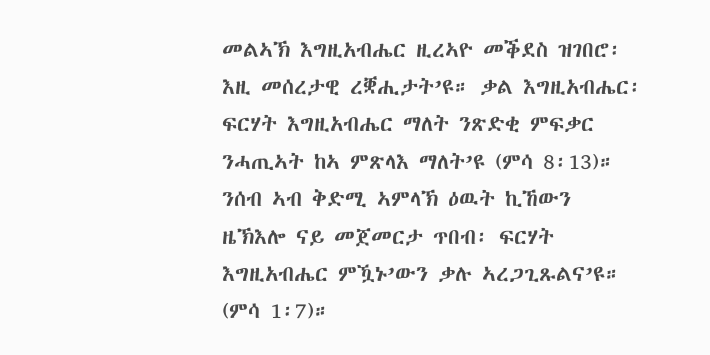መልኣኽ እግዚአብሔር ዚረኣዮ መቕደስ ዝገበሮ፡ እዚ መሰረታዊ ረቛሒታት’ዩ። ቃል እግዚአብሔር፡ ፍርሃት እግዚአብሔር ማለት ንጽድቂ ምፍቃር ንሓጢኣት ከኣ ምጽላእ ማለት’ዩ (ምሳ 8፡13)። ንሰብ ኣብ ቅድሚ ኣምላኽ ዕዉት ኪኸውን ዜኽእሎ ናይ መጀመርታ ጥበብ፡ ፍርሃት እግዚአብሔር ምዃኑ’ውን ቃሉ ኣረጋጊጹልና’ዩ። (ምሳ 1፡7)።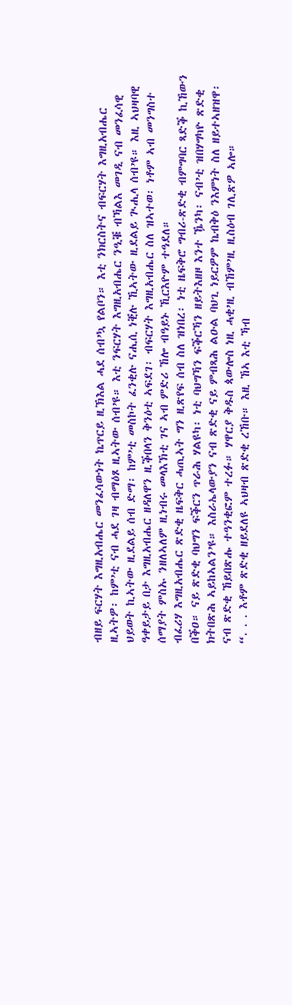ብዘይ ፍርሃት እግዚአብሔር መንፈሳውነት ኬጥርይ ዚኽእል ሓደ ሰብ’ኳ የልቦን። እቲ ንክርስትና ብፍርሃት እግዚአብሔር ዚኣትዎ፡ ከም’ቲ ናብ ሓደ ገዛ ብማዕጾ ዚኣትው ሰብ’ዩ። እቲ ንፍርሃት እግዚአብሔር ንዒቑ ብኻልእ መገዲ ናብ መንፈሳዊ ህይወት ኪኣትው ዚደልይ ሰብ ድማ፡ ከም’ቲ መስኮት ፈንቂሉ ናሒሲ ነቒሉ ኺኣትው ዚደልይ ጒሒላ ሰብ’ዩ። እዚ ኣህዛባዊ ዓቀይታይ በታ እግዚአብሔር ዘዳለዋን ዚቕበላን ቅንዕቲ ኣፍደገ፡ ብፍርሃት እግዚአብሔር ስለ ዝኣተወ፡ ነቶም ኣብ መንግስተ ሰማያት ምስኡ ንዘለኣለም ዚነብሩ መላእኽቲ ገና ኣብ ምድሪ ኸሎ ብዓይኑ ኺርእዮም ተዓደለ።
ብፈሪሃ እግዚአብሔር ጽድቂ ዜፍቅር ሓጢኣት ግን ዚጽየፍ ሰብ ስለ ዝነበረ፡ ነቲ ዜፍቅሮ ግብሪ-ጽድቂ ብምግባር ጻድቕ ኪኸውን በቕዐ። ናይ ጽድቂ ባህግን ፍቕርን ጥራሕ ሃልዩካ፡ ነቲ ባህግኻን ፍቕርኻን ዘይትእዘዞ እንተ ዄንካ፡ ናብ’ቲ ዝበሃግካዮ ጽድቂ ክትበጽሕ ኣይከኣልን’ዩ። እስራኤላውያን ናብ ጽድቂ ናይ ምብጻሕ ልዑል ባህጊ ነይርዎም ኬብቅዕ ንእምነት ስለ ዘይተኣዘዝዋ፡ ናብ ጽድቂ ኸይበጽሑ ተዓንቂፎም ተረፉ። ሃዋርያ ቅዱስ ጳውሎስ ነዚ ሓቂ’ዚ ብኸም’ዚ ዚስዕብ ገሊጽዎ ኣሎ።
“. . . እቶም ጽድቂ ዘይደለዩ ኣህዛብ ጽድቂ ረኸቡ። እዚ ኸኣ እቲ ኻብ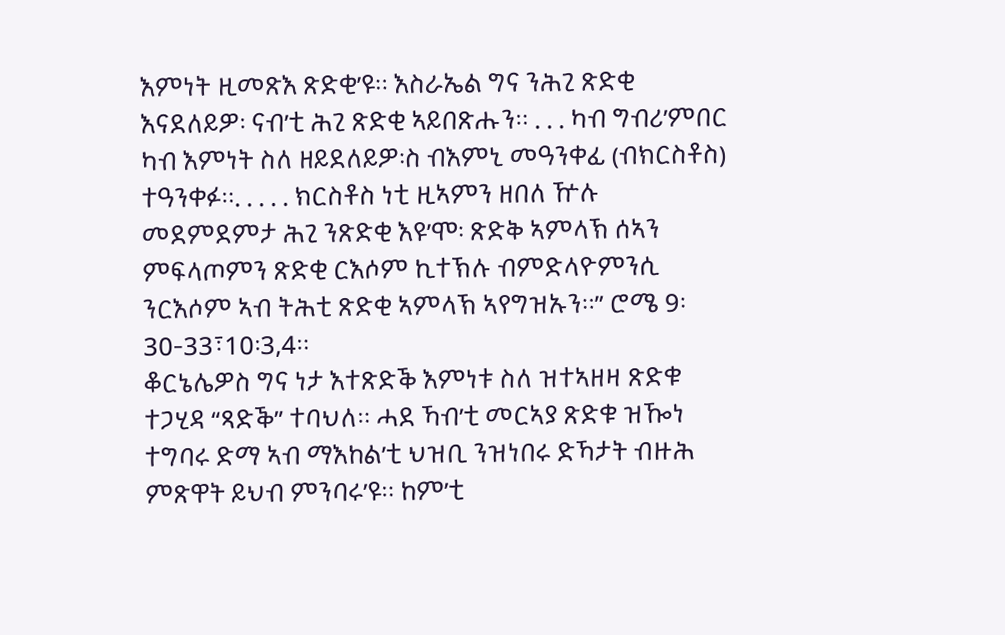እምነት ዚመጽእ ጽድቂ’ዩ። እስራኤል ግና ንሕጊ ጽድቂ እናደለይዎ፡ ናብ’ቲ ሕጊ ጽድቂ ኣይበጽሑን። . . . ካብ ግብሪ’ምበር ካብ እምነት ስለ ዘይደለይዎ፡ስ ብእምኒ መዓንቀፊ (ብክርስቶስ) ተዓንቀፉ።. . . . . ክርስቶስ ነቲ ዚኣምን ዘበለ ዅሉ መደምደምታ ሕጊ ንጽድቂ እዩ’ሞ፡ ጽድቅ ኣምላኽ ሰኣን ምፍላጦምን ጽድቂ ርእሶም ኪተኽሉ ብምድላዮምንሲ ንርእሶም ኣብ ትሕቲ ጽድቂ ኣምላኽ ኣየግዝኡን።” ሮሜ 9፡30-33፣10፡3,4።
ቆርኔሌዎስ ግና ነታ እተጽድቕ እምነቱ ስለ ዝተኣዘዛ ጽድቁ ተጋሂዳ “ጻድቕ” ተባህለ። ሓደ ኻብ’ቲ መርኣያ ጽድቁ ዝዀነ ተግባሩ ድማ ኣብ ማእከል’ቲ ህዝቢ ንዝነበሩ ድኻታት ብዙሕ ምጽዋት ይህብ ምንባሩ’ዩ። ከም’ቲ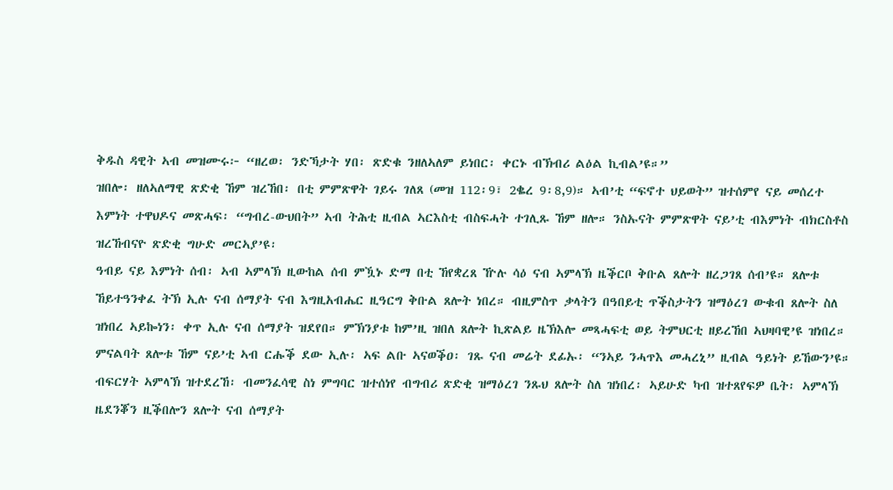ቅዱስ ዳዊት ኣብ መዝሙሩ፦ “ዘረወ፡ ንድኻታት ሃበ፡ ጽድቁ ንዘለኣለም ይነበር፡ ቀርኑ ብኽብሪ ልዕል ኪብል’ዩ።”
ዝበሎ፡ ዘለኣለማዊ ጽድቂ ኸም ዝረኸበ፡ በቲ ምምጽዋት ገይሩ ገለጸ (መዝ 112፡9፣ 2ቈረ 9፡8,9)። ኣብ’ቲ “ፍኖተ ህይወት” ዝተሰምየ ናይ መሰረተ እምነት ተዋህዶና መጽሓፍ፡ “ግብረ-ውህበት” ኣብ ትሕቲ ዚብል ኣርእስቲ ብስፍሓት ተገሊጹ ኸም ዘሎ። ንስኡናት ምምጽዋት ናይ’ቲ ብእምነት ብክርስቶስ ዝረኸብናዮ ጽድቂ ግሁድ መርኣያ’ዩ፡
ዓብይ ናይ እምነት ሰብ፡ ኣብ ኣምላኽ ዚውከል ሰብ ምዃኑ ድማ በቲ ኸየቋረጸ ዅሉ ሳዕ ናብ ኣምላኽ ዜቕርቦ ቅቡል ጸሎት ዘረጋገጸ ሰብ’ዩ። ጸሎቱ ኸይተዓንቀፈ ትኽ ኢሉ ናብ ሰማያት ናብ እግዚአብሔር ዚዓርግ ቅቡል ጸሎት ነበረ። ብዚምስጥ ቃላትን በዓበይቲ ጥቕስታትን ዝማዕረገ ውቁብ ጸሎት ስለ ዝነበረ ኣይኰነን፡ ቀጥ ኢሉ ናብ ሰማያት ዝደየበ። ምኽንያቱ ከም’ዚ ዝበለ ጸሎት ኪጽልይ ዜኽእሎ መጻሓፍቲ ወይ ትምህርቲ ዘይረኸበ ኣህዛባዊ’ዩ ዝነበረ። ምናልባት ጸሎቱ ኸም ናይ’ቲ ኣብ ርሑቕ ደው ኢሉ፡ ኣፍ ልቡ ኣናወቕዐ፡ ገጹ ናብ መሬት ደፊኡ፡ “ንኣይ ንሓጥእ መሓረኒ” ዚብል ዓይነት ይኸውን’ዩ። ብፍርሃት ኣምላኽ ዝተደረኸ፡ ብመንፈሳዊ ስነ ምግባር ዝተሰነየ ብግብሪ ጽድቂ ዝማዕረገ ንጹህ ጸሎት ስለ ዝነበረ፡ ኣይሁድ ካብ ዝተጸየፍዎ ቤት፡ ኣምላኽ ዜደንቖን ዚቕበሎን ጸሎት ናብ ሰማያት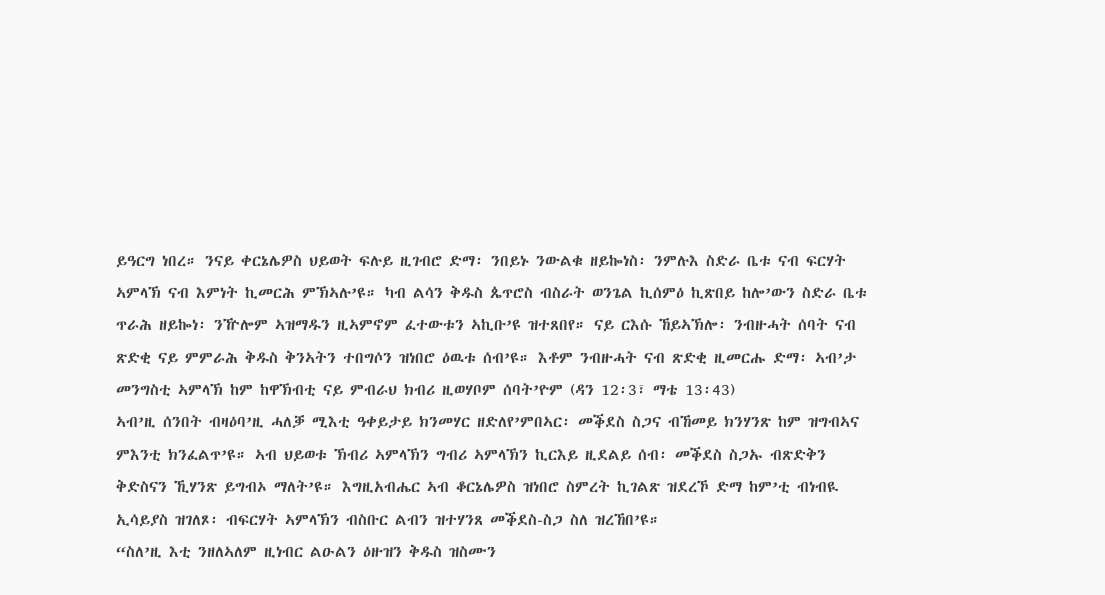ይዓርግ ነበረ። ንናይ ቀርኔሌዎስ ህይወት ፍሉይ ዚገብሮ ድማ፡ ንበይኑ ንውልቁ ዘይኰነስ፡ ንምሉእ ስድራ ቤቱ ናብ ፍርሃት ኣምላኽ ናብ እምነት ኪመርሕ ምኽኣሉ’ዩ። ካብ ልሳን ቅዱስ ጴጥሮስ ብስራት ወንጌል ኪሰምዕ ኪጽበይ ከሎ’ውን ስድራ ቤቱ ጥራሕ ዘይኰነ፡ ንዅሎም ኣዝማዱን ዚኣምኖም ፈተውቱን ኣኪቡ’ዩ ዝተጸበየ። ናይ ርእሱ ኸይኣኽሎ፡ ንብዙሓት ሰባት ናብ ጽድቂ ናይ ምምራሕ ቅዱስ ቅንኣትን ተበግሶን ዝነበሮ ዕዉቱ ሰብ’ዩ። እቶም ንብዙሓት ናብ ጽድቂ ዚመርሑ ድማ፡ ኣብ’ታ መንግስቲ ኣምላኽ ከም ከዋኽብቲ ናይ ምብራህ ክብሪ ዚወሃቦም ሰባት’ዮም (ዳን 12፡3፣ ማቴ 13፡43)
ኣብ’ዚ ሰንበት ብዛዕባ’ዚ ሓለቓ ሚእቲ ዓቀይታይ ክንመሃር ዘድለየ’ምበኣር፡ መቕደስ ስጋና ብኸመይ ክንሃንጽ ከም ዝግብኣና ምእንቲ ክንፈልጥ’ዩ። ኣብ ህይወቱ ኽብሪ ኣምላኽን ግብሪ ኣምላኽን ኪርእይ ዚደልይ ሰብ፡ መቕደስ ስጋኡ ብጽድቅን ቅድስናን ኺሃንጽ ይግብኦ ማለት’ዩ። እግዚአብሔር ኣብ ቆርኔሌዎስ ዝነበሮ ስምረት ኪገልጽ ዝደረኾ ድማ ከም’ቲ ብነብዪ ኢሳይያስ ዝገለጾ፡ ብፍርሃት ኣምላኽን ብስቡር ልብን ዝተሃንጸ መቕደስ-ስጋ ስለ ዝረኸበ’ዩ።
“ስለ’ዚ እቲ ንዘለኣለም ዚነብር ልዑልን ዕዙዝን ቅዱስ ዝስሙን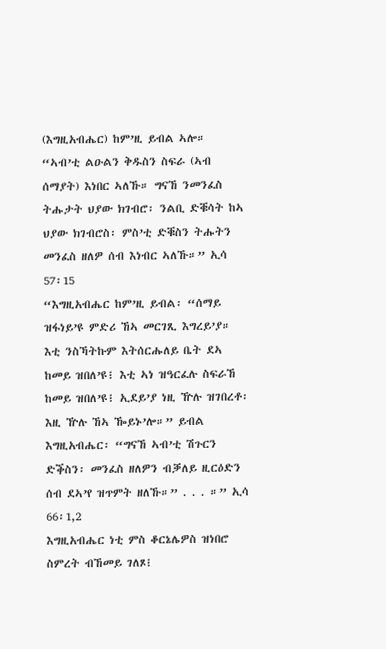(እግዚአብሔር) ከም’ዚ ይብል ኣሎ። “ኣብ’ቲ ልዑልን ቅዱስን ስፍራ (ኣብ ሰማያት) እነበር ኣለኹ። ግናኸ ንመንፈስ ትሑታት ህያው ክገብሮ፡ ንልቢ ድቑሳት ከኣ ህያው ክገብሮስ፡ ምስ’ቲ ድቑስን ትሑትን መንፈስ ዘለዎ ሰብ እነብር ኣለኹ።” ኢሳ 57፡15
“እግዚአብሔር ከም’ዚ ይብል፡ “ሰማይ ዝፋነይ’ዩ ምድሪ ኸኣ መርገጺ እግረይ’ያ። እቲ ንስኻትኩም እትሰርሑለይ ቤት ደኣ ከመይ ዝበለ’ዩ፧ እቲ ኣነ ዝዓርፈሉ ስፍራኸ ከመይ ዝበለ’ዩ፧ ኢደይ’ያ ነዚ ዅሉ ዝገበረቶ፡ እዚ ዅሉ ኸኣ ዀይኑ’ሎ።” ይብል እግዚአብሔር፡ “ግናኸ ኣብ’ቲ ሽጉርን ድቕስን፡ መንፈስ ዘለዎን ብቓለይ ዚርዕድን ሰብ ደኣ’የ ዝጥምት ዘለኹ።” . . . ።” ኢሳ 66፡1,2
እግዚአብሔር ነቲ ምስ ቆርኔሌዎስ ዝነበሮ ስምረት ብኸመይ ገለጾ፧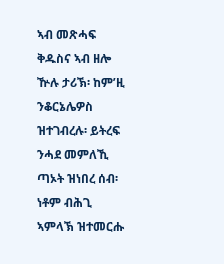ኣብ መጽሓፍ ቅዱስና ኣብ ዘሎ ዅሉ ታሪኽ፡ ከም’ዚ ንቆርኔሌዎስ ዝተገብረሉ፡ ይትረፍ ንሓደ መምለኺ ጣኦት ዝነበረ ሰብ፡ ነቶም ብሕጊ ኣምላኽ ዝተመርሑ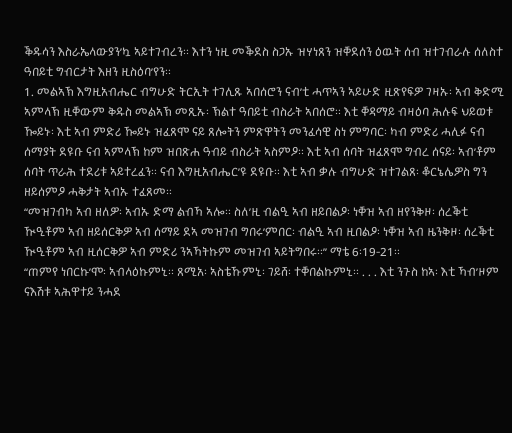ቕዱሳን እስራኤላውያን’ኳ ኣይተገብረን። እተን ነዚ መቕደስ ስጋኡ ዝሃነጸን ዝቐደሰን ዕዉት ሰብ ዝተገብራሉ ሰለስተ ዓበይቲ ግብርታት እዘን ዚስዕባ’የን።
1. መልኣኽ እግዚአብሔር ብግሁድ ትርኢት ተገሊጹ ኣበሰሮን ናብ’ቲ ሓጥኣን ኣይሁድ ዚጽየፍዎ ገዛኡ፡ ኣብ ቅድሚ ኣምላኽ ዚቐውም ቅዱስ መልኣኽ መጺኡ፡ ኽልተ ዓበይቲ ብስራት ኣበሰሮ። እቲ ቐዳማይ ብዛዕባ ሕሉፍ ህይወቱ ዀይኑ፡ እቲ ኣብ ምድሪ ዀይኑ ዝፈጸሞ ናይ ጸሎትን ምጽዋትን መንፈሳዊ ስነ ምግባር፡ ካብ ምድሪ ሓሊፉ ናብ ሰማያት ደዩቡ ናብ ኣምላኽ ከም ዝበጽሐ ዓብይ ብስራት ኣስምዖ። እቲ ኣብ ሰባት ዝፈጸሞ ግብረ ሰናይ፡ ኣብ’ቶም ሰባት ጥራሕ ተደሪቱ ኣይተረፈን። ናብ እግዚአብሔር’ዩ ደዩቡ። እቲ ኣብ ቃሉ ብግሁድ ዝተገልጸ፡ ቆርኔሌዎስ ግን ዘይሰምዖ ሓቅታት ኣብኡ ተፈጸመ።
“መዝገብካ ኣብ ዘለዎ፡ ኣብኡ ድማ ልብኻ ኣሎ። ስለ’ዚ ብልዒ ኣብ ዘይበልዖ፡ ነቐዝ ኣብ ዘየንቅዞ፡ ሰረቕቲ ዂዒቶም ኣብ ዘይሰርቅዎ ኣብ ሰማይ ደኣ መዝገብ ግበሩ’ምበር፡ ብልዒ ኣብ ዚበልዖ፡ ነቐዝ ኣብ ዜንቅዞ፡ ሰረቕቲ ዂዒቶም ኣብ ዚሰርቅዎ ኣብ ምድሪ ንኣኻትኩም መዝገብ ኣይትግበሩ።” ማቴ 6፡19-21።
“ጠምየ ነበርኩ’ሞ፡ ኣብላዕኩምኒ። ጸሚአ፡ ኣስቴኹምኒ፡ ገይሸ፡ ተቐበልኩምኒ። . . . እቲ ንጉስ ከኣ፡ እቲ ኻብ’ዞም ናእሽቱ ኣሕዋተይ ንሓደ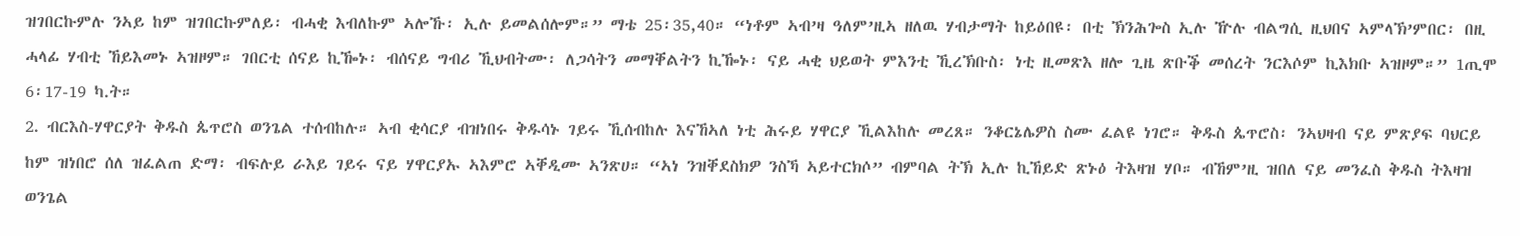ዝገበርኩምሉ ንኣይ ከም ዝገበርኩምለይ፡ ብሓቂ እብለኩም ኣሎኹ፡ ኢሉ ይመልሰሎም።” ማቴ 25፡35,40። “ነቶም ኣብ’ዛ ዓለም’ዚኣ ዘለዉ ሃብታማት ከይዕበዩ፡ በቲ ኽንሕጐስ ኢሉ ዅሉ ብልግሲ ዚህበና ኣምላኽ’ምበር፡ በዚ ሓላፊ ሃብቲ ኸይእመኑ ኣዝዞም። ገበርቲ ሰናይ ኪዀኑ፡ ብሰናይ ግብሪ ኺህብትሙ፡ ለጋሳትን መማቐልትን ኪዀኑ፡ ናይ ሓቂ ህይወት ምእንቲ ኺረኽቡስ፡ ነቲ ዚመጽእ ዘሎ ጊዜ ጽቡቕ መሰረት ንርእሶም ኪእክቡ ኣዝዞም።” 1ጢሞ 6፡17-19 ካ.ት።
2. ብርእስ-ሃዋርያት ቅዱስ ጴጥሮስ ወንጌል ተሰብከሉ። ኣብ ቂሳርያ ብዝነበሩ ቅዱሳኑ ገይሩ ኺሰብከሉ እናኸኣለ ነቲ ሕሩይ ሃዋርያ ኺልእከሉ መረጸ። ንቆርኔሌዎስ ስሙ ፈልዩ ነገሮ። ቅዱስ ጴጥሮስ፡ ንኣህዛብ ናይ ምጽያፍ ባህርይ ከም ዝነበሮ ሰለ ዝፈልጠ ድማ፡ ብፍሉይ ራእይ ገይሩ ናይ ሃዋርያኡ ኣእምሮ ኣቐዲሙ ኣንጽሀ። “ኣነ ንዝቐደስክዎ ንስኻ ኣይተርክሶ” ብምባል ትኽ ኢሉ ኪኸይድ ጽኑዕ ትእዛዝ ሃቦ። ብኸም’ዚ ዝበለ ናይ መንፈስ ቅዱስ ትእዛዝ ወንጌል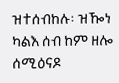ዝተሰብከሉ፡ ዝዀነ ካልእ ሰብ ከም ዘሎ ሰሚዕናዶ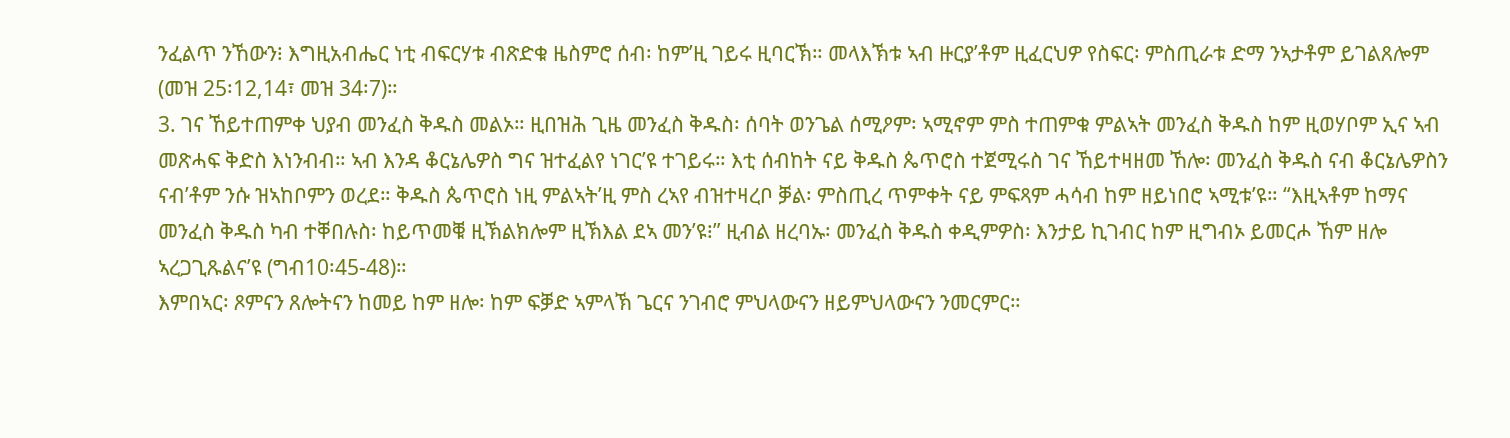ንፈልጥ ንኸውን፧ እግዚአብሔር ነቲ ብፍርሃቱ ብጽድቁ ዜስምሮ ሰብ፡ ከም’ዚ ገይሩ ዚባርኽ። መላእኽቱ ኣብ ዙርያ’ቶም ዚፈርህዎ የስፍር፡ ምስጢራቱ ድማ ንኣታቶም ይገልጸሎም (መዝ 25፡12,14፣ መዝ 34፡7)።
3. ገና ኸይተጠምቀ ህያብ መንፈስ ቅዱስ መልኦ። ዚበዝሕ ጊዜ መንፈስ ቅዱስ፡ ሰባት ወንጌል ሰሚዖም፡ ኣሚኖም ምስ ተጠምቁ ምልኣት መንፈስ ቅዱስ ከም ዚወሃቦም ኢና ኣብ መጽሓፍ ቅድስ እነንብብ። ኣብ እንዳ ቆርኔሌዎስ ግና ዝተፈልየ ነገር’ዩ ተገይሩ። እቲ ሰብከት ናይ ቅዱስ ጴጥሮስ ተጀሚሩስ ገና ኸይተዛዘመ ኸሎ፡ መንፈስ ቅዱስ ናብ ቆርኔሌዎስን ናብ’ቶም ንሱ ዝኣከቦምን ወረደ። ቅዱስ ጴጥሮስ ነዚ ምልኣት’ዚ ምስ ረኣየ ብዝተዛረቦ ቓል፡ ምስጢረ ጥምቀት ናይ ምፍጻም ሓሳብ ከም ዘይነበሮ ኣሚቱ’ዩ። “እዚኣቶም ከማና መንፈስ ቅዱስ ካብ ተቐበሉስ፡ ከይጥመቑ ዚኽልክሎም ዚኽእል ደኣ መን’ዩ፧” ዚብል ዘረባኡ፡ መንፈስ ቅዱስ ቀዲምዎስ፡ እንታይ ኪገብር ከም ዚግብኦ ይመርሖ ኸም ዘሎ ኣረጋጊጹልና’ዩ (ግብ10፡45-48)።
እምበኣር፡ ጾምናን ጸሎትናን ከመይ ከም ዘሎ፡ ከም ፍቓድ ኣምላኽ ጌርና ንገብሮ ምህላውናን ዘይምህላውናን ንመርምር።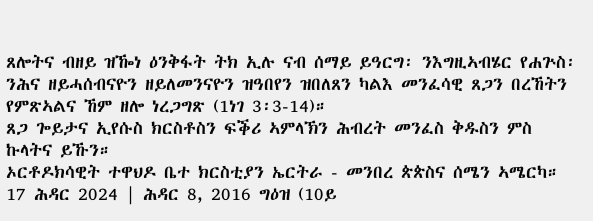ጸሎትና ብዘይ ዝዀነ ዕንቅፋት ትክ ኢሉ ናብ ሰማይ ይዓርግ፡ ንእግዚኣብሄር የሐጕስ፡ ንሕና ዘይሓሰብናዮን ዘይለመንናዮን ዝዓበየን ዝበለጸን ካልእ መንፈሳዊ ጸጋን በረኸትን የምጽኣልና ኸም ዘሎ ነረጋግጽ (1ነገ 3፡3-14)።
ጸጋ ጐይታና ኢየሱስ ክርስቶስን ፍቕሪ ኣምላኽን ሕብረት መንፈስ ቅዱስን ምስ ኩላትና ይኹን።
ኦርቶዶክሳዊት ተዋህዶ ቤተ ክርስቲያን ኤርትራ - መንበረ ጵጵስና ሰሜን ኣሜርካ።
17 ሕዳር 2024 | ሕዳር 8, 2016 ግዕዝ (10ይ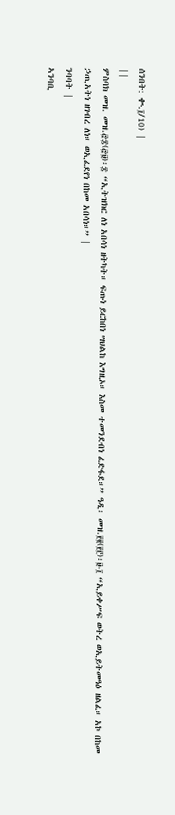ሰንበት: ቊ.፲/10) |
||
ምስባክ መዝ. መዝ.፸፰(፸፱)፡፰ “ኢትዝክር ለነ አበሳነ ዘትካት። ፍጡነ ይርከበነ ሣህልከ እግዚኦ። እስመ ተመንደብነ ፈድፋደ።” ዓዲ፡ መዝ.፻፪(፻፫)፡፱-፲ “ኢይቀሥፍ ወትረ ወኢይትመዓዕ ዘልፈ። አኮ በከመ ኃጢአትነ ዘገብረ ለነ። ወኢፈደየነ በከመ አበሳነ።” |
ንባባት |
ኣንባቢ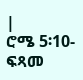|
ሮሜ 5፡10-ፍጻመ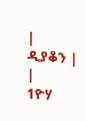|
ዲያቆን |
|
1ዮሃ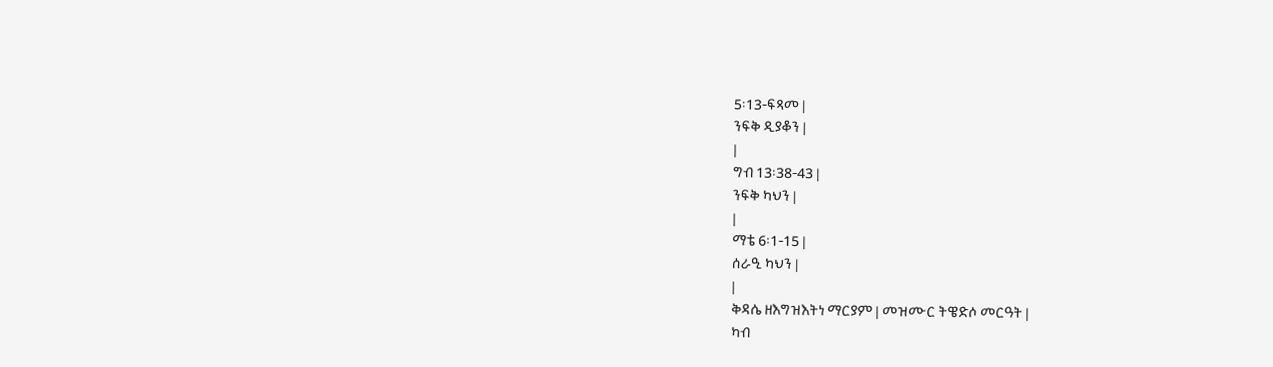5፡13-ፍጻመ |
ንፍቅ ዲያቆን |
|
ግብ 13፡38-43 |
ንፍቅ ካህን |
|
ማቴ 6፡1-15 |
ሰራዒ ካህን |
|
ቅዳሴ ዘእግዝእትነ ማርያም | መዝሙር ትዌድሶ መርዓት |
ካብ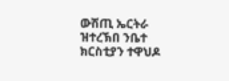ውሽጢ ኤርትራ ዝተረኽበ ንቤተ ክርስቲያን ተዋህዶ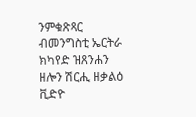ንምቁጽጻር ብመንግስቲ ኤርትራ ክካየድ ዝጸንሐን ዘሎን ሽርሒ ዘቃልዕ ቪድዮ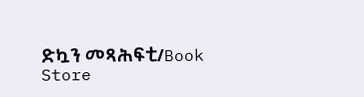ድኳን መጻሕፍቲ/Book Store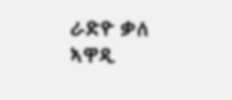ራድዮ ቃለ ኣዋዲ